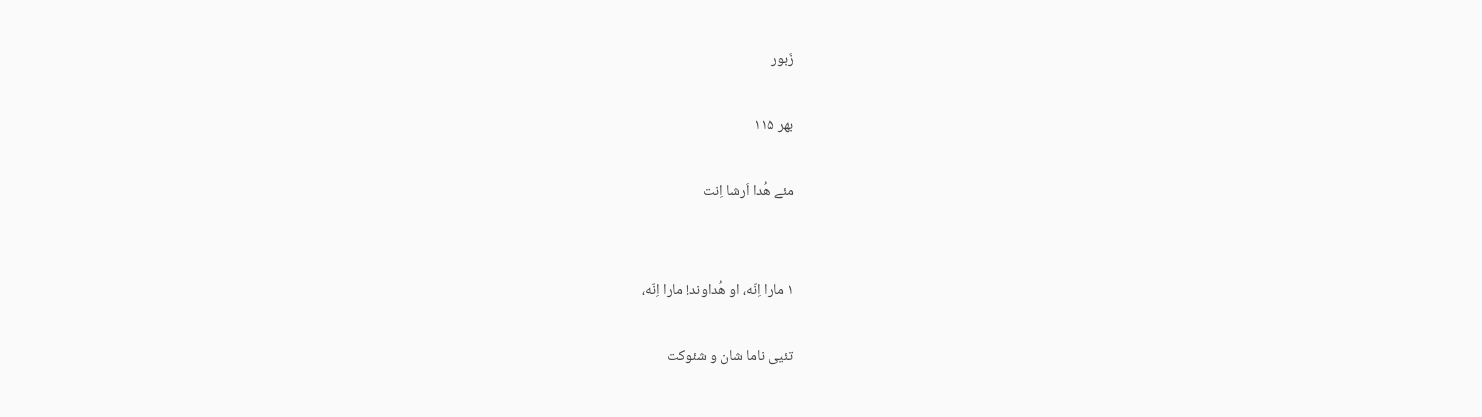زَبور

بهر ۱۱۵

مئے هُدا اَرشا اِنت


۱ مارا اِنّه، او هُداوند! مارا اِنّه،

تئیی ناما شان و شئوکت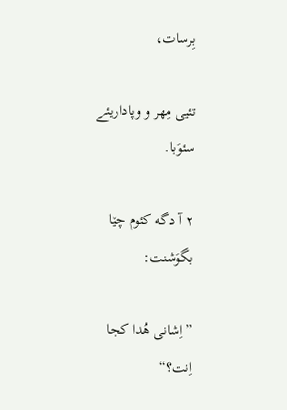بِرسات،

تئیی مِهر و وپاداریئے سئوَبا.

۲ آ دگه کئوم چێا بگوَشنت:

”اِشانی هُدا کجا اِنت؟“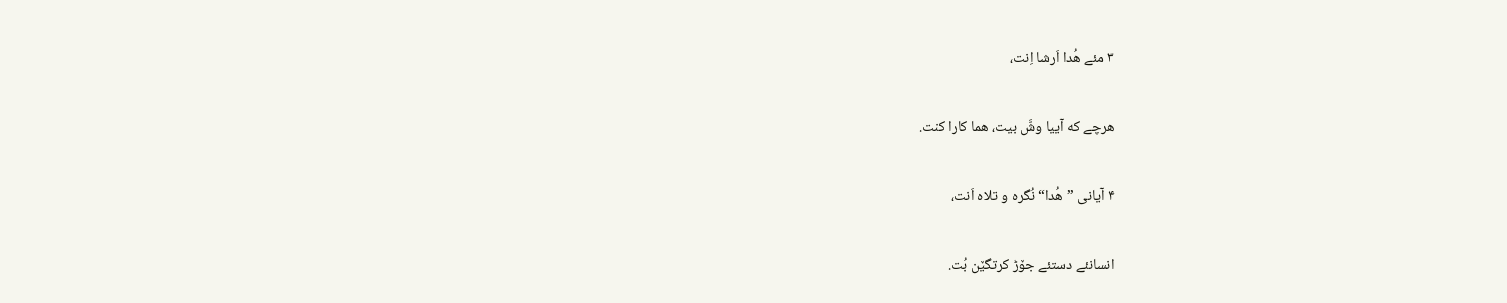۳ مئے هُدا اَرشا اِنت،

هرچے که آییا وشَّ بیت، هما کارا کنت.

۴ آیانی ”هُدا“نُگره و تلاه اَنت،

انسانئے دستئے جۆڑ کرتگێن بُت.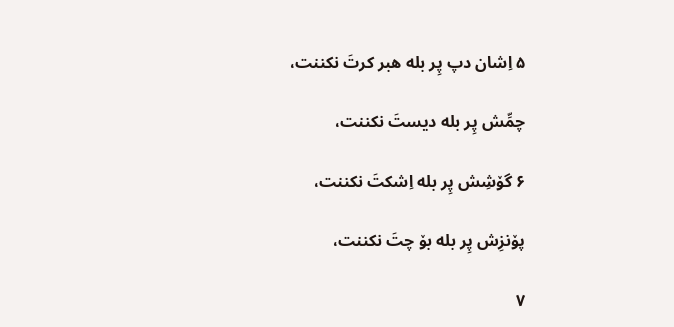۵ اِشان دپ پِر بله هبر کرتَ نکننت،

چمِّش پِر بله دیستَ نکننت،

۶ گۆشِش پِر بله اِشکتَ نکننت،

پۆنزِش پِر بله بۆ چتَ نکننت،

۷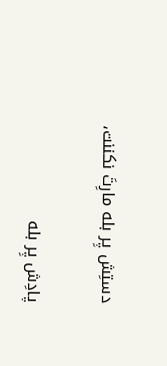دستِش پِر بله مارِتَ نکننت،

پادِش پِر بله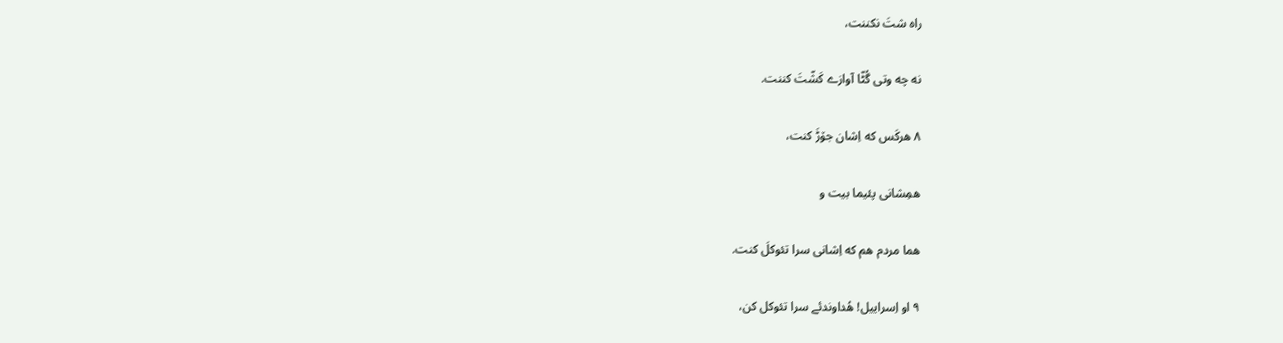راه شتَ نکننت،

نه چه وتی گُٹّا آوازے کَشّتَ کننت.

۸ هرکَس که اِشان جۆڑَ کنت،

همِشانی پئیما بیت و

هما مردم هم که اِشانی سرا تئوکلَ کنت.

۹ او اِسراییل! هُداوندئے سرا تئوکل کن،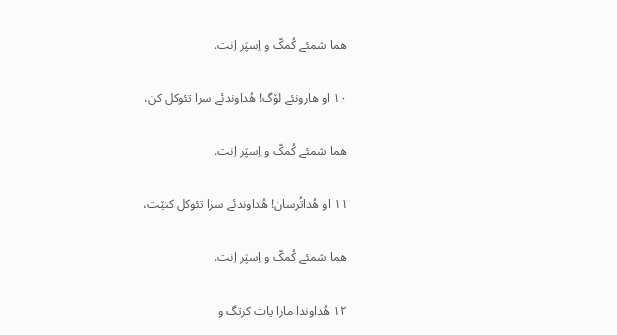هما شمئے کُمکّ و اِسپَر اِنت.

۱۰ او هارونئے لۆگ! هُداوندئے سرا تئوکل کن،

هما شمئے کُمکّ و اِسپَر اِنت.

۱۱ او هُداتُرسان! هُداوندئے سرا تئوکل کنێت،

هما شمئے کُمکّ و اِسپَر اِنت.

۱۲ هُداوندا مارا یات کرتگ و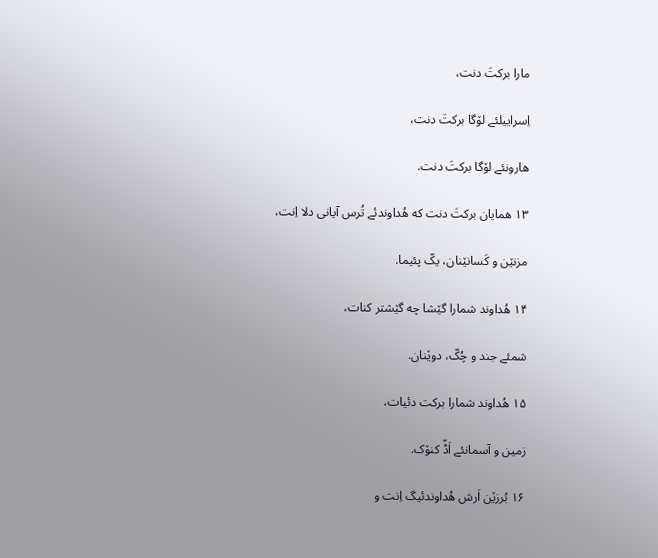مارا برکتَ دنت،

اِسراییلئے لۆگا برکتَ دنت،

هارونئے لۆگا برکتَ دنت.

۱۳ همایان برکتَ دنت که هُداوندئے تُرس آیانی دلا اِنت،

مزنێن و کَسانێنان، یکّ پئیما.

۱۴ هُداوند شمارا گێشا چه گێشتر کنات،

شمئے جند و چُکّ، دوێنان.

۱۵ هُداوند شمارا برکت دئیات،

زمین و آسمانئے اَڈّ کنۆک.

۱۶ بُرزێن اَرش هُداوندئیگ اِنت و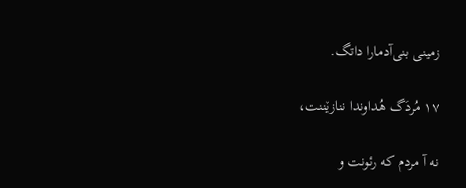زمینی بنی‌آدمارا داتگ.

۱۷ مُردَگ هُداوندا ننازێننت،

نه آ مردم که رئونت و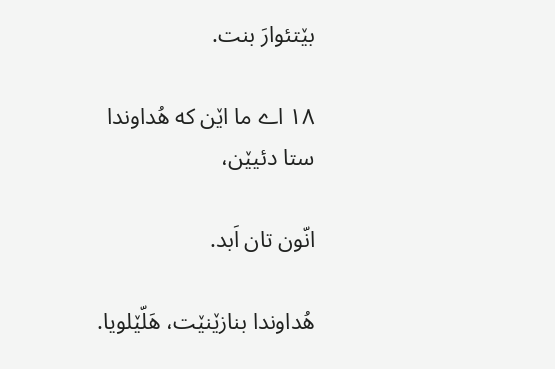بێتئوارَ بنت.

۱۸ اے ما اێن که هُداوندا ستا دئیێن،

انّون تان اَبد.

هُداوندا بنازێنێت، هَلّێلویا.